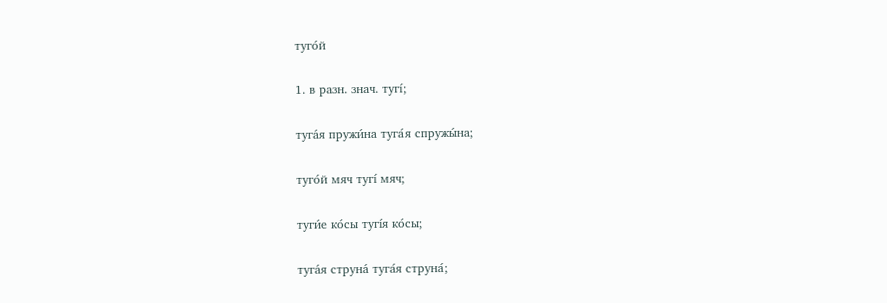туго́й

1. в разн. знач. тугі́;

туга́я пружи́на туга́я спружы́на;

туго́й мяч тугі́ мяч;

туги́е ко́сы тугі́я ко́сы;

туга́я струна́ туга́я струна́;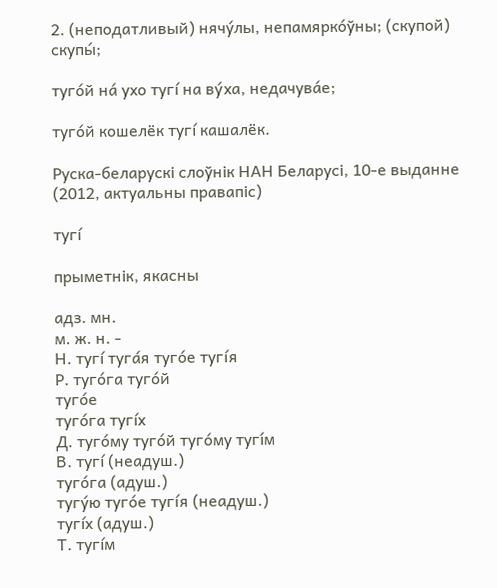2. (неподатливый) нячу́лы, непамярко́ўны; (скупой) скупы́;

туго́й на́ ухо тугі́ на ву́ха, недачува́е;

туго́й кошелёк тугі́ кашалёк.

Руска-беларускі слоўнік НАН Беларусі, 10-е выданне (2012, актуальны правапіс)

тугі́

прыметнік, якасны

адз. мн.
м. ж. н. -
Н. тугі́ туга́я туго́е тугі́я
Р. туго́га туго́й
туго́е
туго́га тугі́х
Д. туго́му туго́й туго́му тугі́м
В. тугі́ (неадуш.)
туго́га (адуш.)
тугу́ю туго́е тугі́я (неадуш.)
тугі́х (адуш.)
Т. тугі́м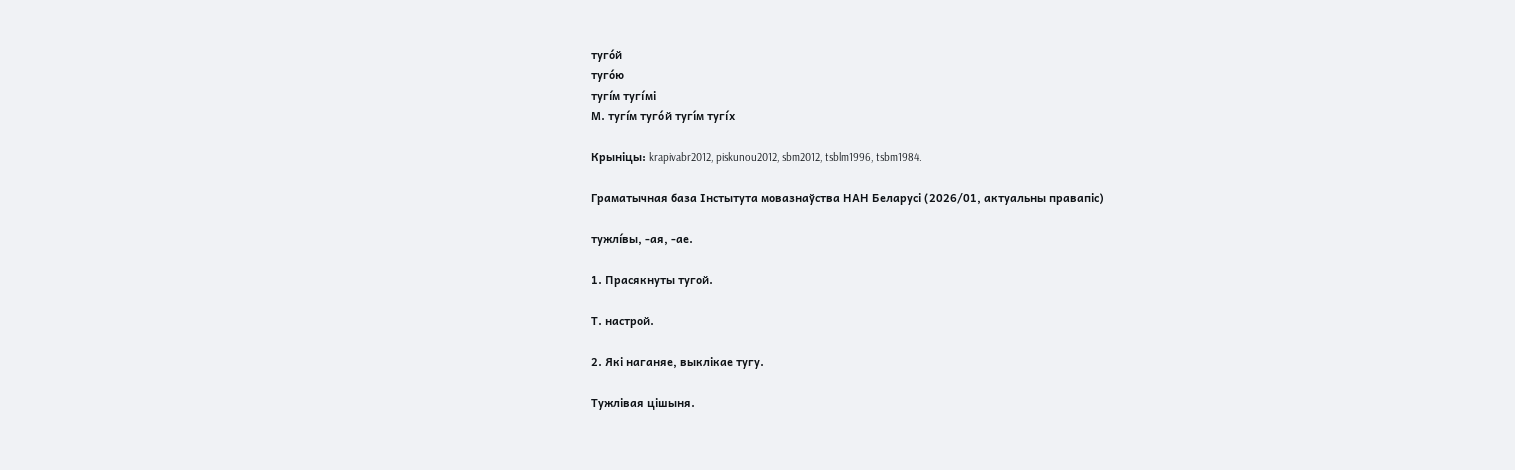туго́й
туго́ю
тугі́м тугі́мі
М. тугі́м туго́й тугі́м тугі́х

Крыніцы: krapivabr2012, piskunou2012, sbm2012, tsblm1996, tsbm1984.

Граматычная база Інстытута мовазнаўства НАН Беларусі (2026/01, актуальны правапіс)

тужлі́вы, -ая, -ае.

1. Прасякнуты тугой.

Т. настрой.

2. Які наганяе, выклікае тугу.

Тужлівая цішыня.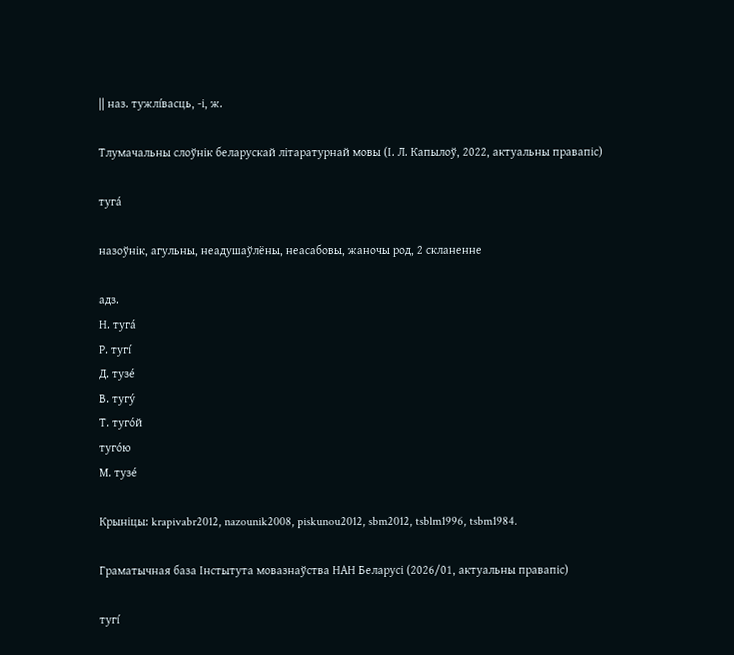|| наз. тужлі́васць, -і, ж.

Тлумачальны слоўнік беларускай літаратурнай мовы (І. Л. Капылоў, 2022, актуальны правапіс)

туга́

назоўнік, агульны, неадушаўлёны, неасабовы, жаночы род, 2 скланенне

адз.
Н. туга́
Р. тугі́
Д. тузе́
В. тугу́
Т. туго́й
туго́ю
М. тузе́

Крыніцы: krapivabr2012, nazounik2008, piskunou2012, sbm2012, tsblm1996, tsbm1984.

Граматычная база Інстытута мовазнаўства НАН Беларусі (2026/01, актуальны правапіс)

тугі́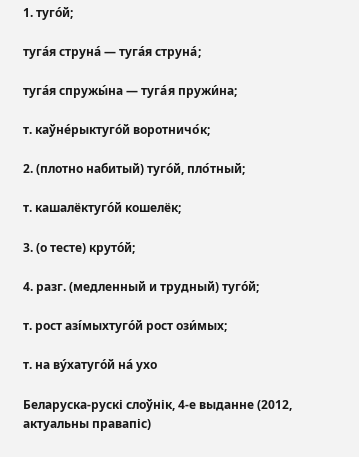1. туго́й;

туга́я струна́ — туга́я струна́;

туга́я спружы́на — туга́я пружи́на;

т. каўне́рыктуго́й воротничо́к;

2. (плотно набитый) туго́й, пло́тный;

т. кашалёктуго́й кошелёк;

3. (о тесте) круто́й;

4. разг. (медленный и трудный) туго́й;

т. рост азі́мыхтуго́й рост ози́мых;

т. на ву́хатуго́й на́ ухо

Беларуска-рускі слоўнік, 4-е выданне (2012, актуальны правапіс)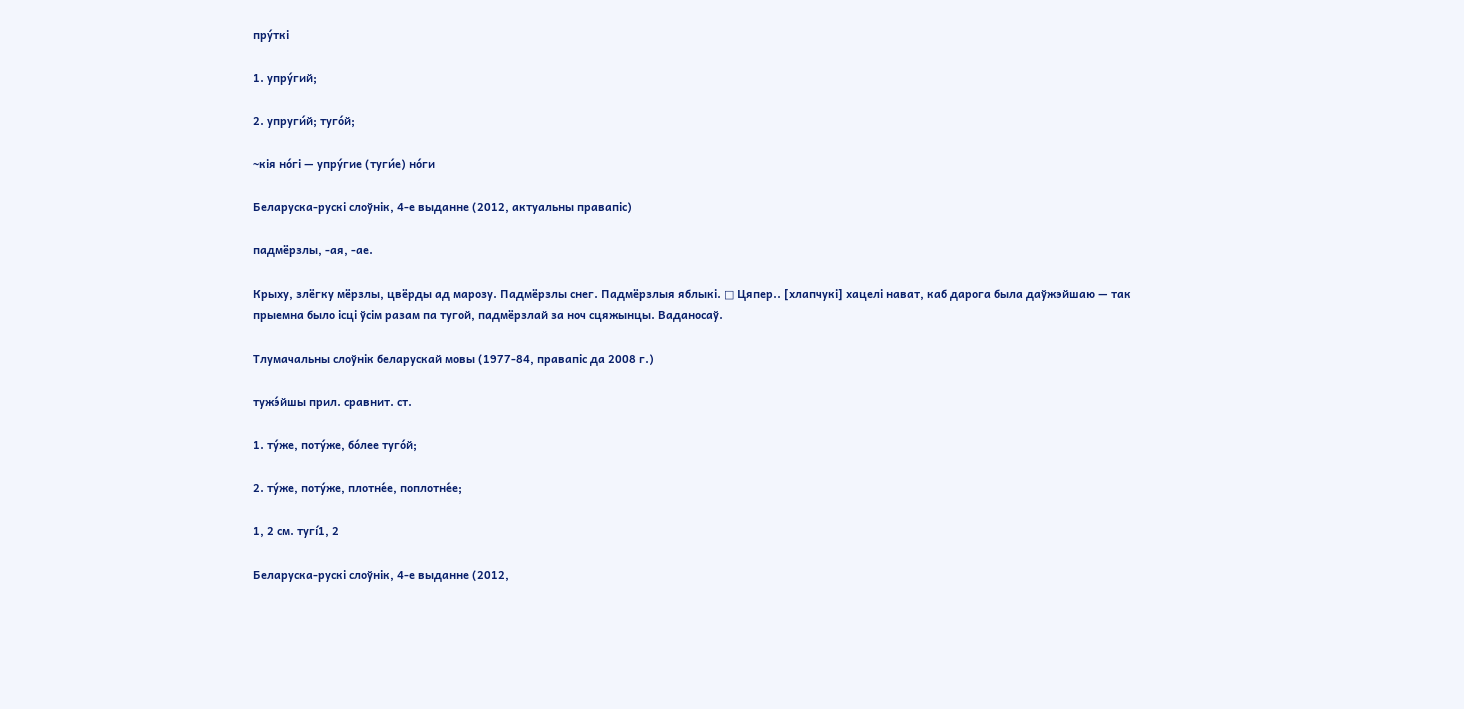пру́ткі

1. упру́гий;

2. упруги́й; туго́й;

~кія но́гі — упру́гие (туги́е) но́ги

Беларуска-рускі слоўнік, 4-е выданне (2012, актуальны правапіс)

падмёрзлы, ‑ая, ‑ае.

Крыху, злёгку мёрзлы, цвёрды ад марозу. Падмёрзлы снег. Падмёрзлыя яблыкі. □ Цяпер.. [хлапчукі] хацелі нават, каб дарога была даўжэйшаю — так прыемна было ісці ўсім разам па тугой, падмёрзлай за ноч сцяжынцы. Ваданосаў.

Тлумачальны слоўнік беларускай мовы (1977-84, правапіс да 2008 г.)

тужэ́йшы прил. сравнит. ст.

1. ту́же, поту́же, бо́лее туго́й;

2. ту́же, поту́же, плотне́е, поплотне́е;

1, 2 см. тугі́1, 2

Беларуска-рускі слоўнік, 4-е выданне (2012,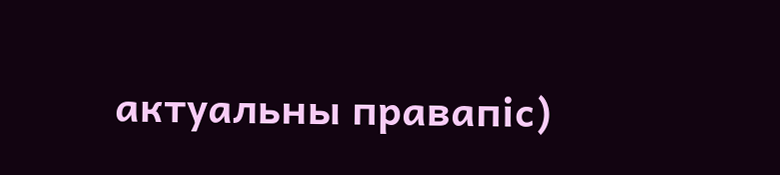актуальны правапіс)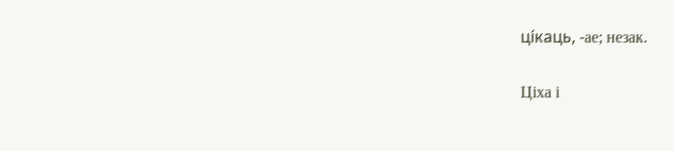ці́каць, ‑ае; незак.

Ціха і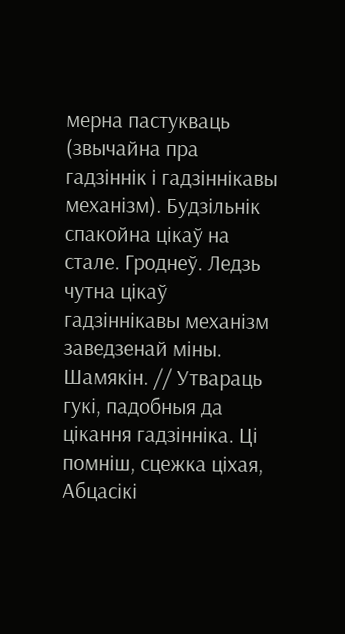мерна пастукваць (звычайна пра гадзіннік і гадзіннікавы механізм). Будзільнік спакойна цікаў на стале. Гроднеў. Ледзь чутна цікаў гадзіннікавы механізм заведзенай міны. Шамякін. // Утвараць гукі, падобныя да цікання гадзінніка. Ці помніш, сцежка ціхая, Абцасікі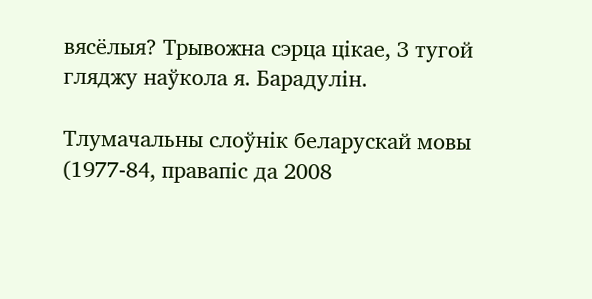вясёлыя? Трывожна сэрца цікае, З тугой гляджу наўкола я. Барадулін.

Тлумачальны слоўнік беларускай мовы (1977-84, правапіс да 2008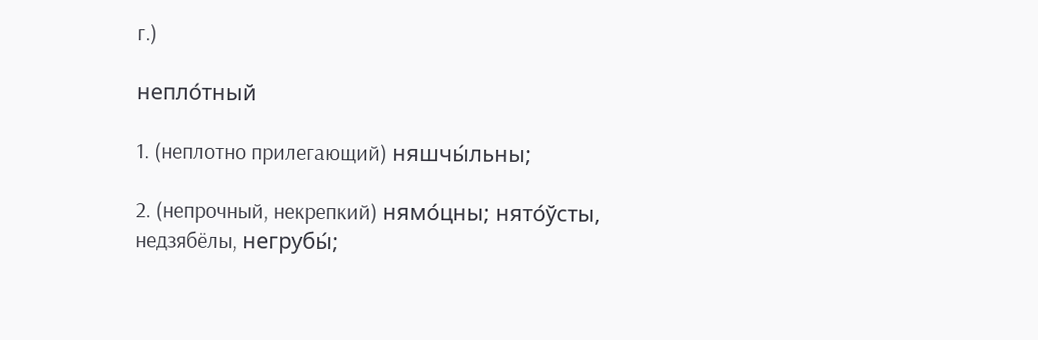г.)

непло́тный

1. (неплотно прилегающий) няшчы́льны;

2. (непрочный, некрепкий) нямо́цны; нято́ўсты, недзябёлы, негрубы́;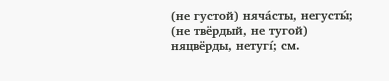(не густой) няча́сты, негусты́; (не твёрдый, не тугой) няцвёрды, нетугі́; см.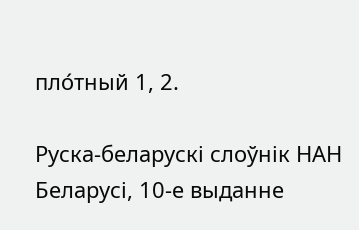пло́тный 1, 2.

Руска-беларускі слоўнік НАН Беларусі, 10-е выданне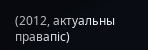(2012, актуальны правапіс)